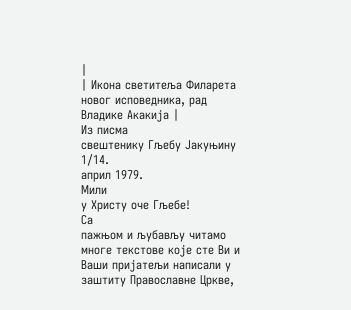|
| Икона светитеља Филарета новог исповедника, рад Владике Акакија |
Из писма
свештенику Гљебу Јакуњину
1/14.
април 1979.
Мили
у Христу оче Гљебе!
Са
пажњом и љубављу читамо многе текстове које сте Ви и Ваши пријатељи написали у
заштиту Православне Цркве,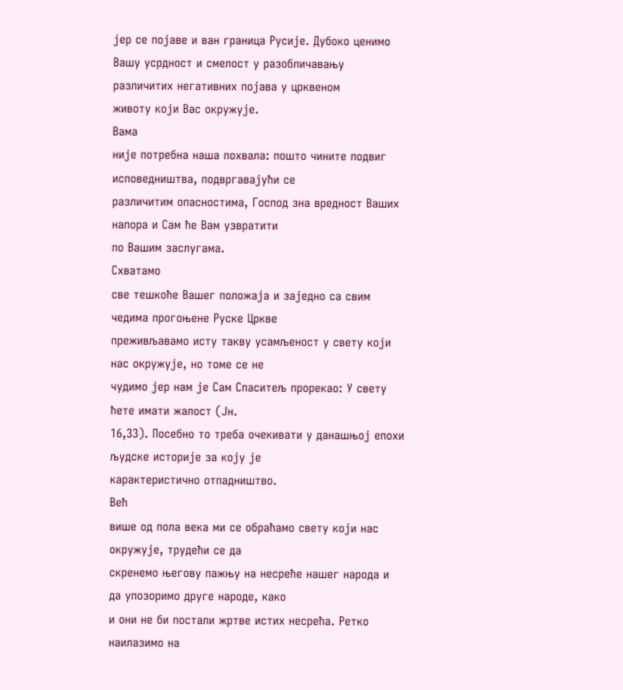јер се појаве и ван граница Русије. Дубоко ценимо
Вашу усрдност и смелост у разобличавању различитих негативних појава у црквеном
животу који Вас окружује.
Вама
није потребна наша похвала: пошто чините подвиг исповедништва, подвргавајући се
различитим опасностима, Господ зна вредност Ваших напора и Сам ће Вам узвратити
по Вашим заслугама.
Схватамо
све тешкоће Вашег положаја и заједно са свим чедима прогоњене Руске Цркве
преживљавамо исту такву усамљеност у свету који нас окружује, но томе се не
чудимо јер нам је Сам Спаситељ прорекао: У свету ћете имати жалост (Јн.
16,33). Посебно то треба очекивати у данашњој епохи људске историје за коју је
карактеристично отпадништво.
Већ
више од пола века ми се обраћамо свету који нас окружује, трудећи се да
скренемо његову пажњу на несреће нашег народа и да упозоримо друге народе, како
и они не би постали жртве истих несрећа. Ретко наилазимо на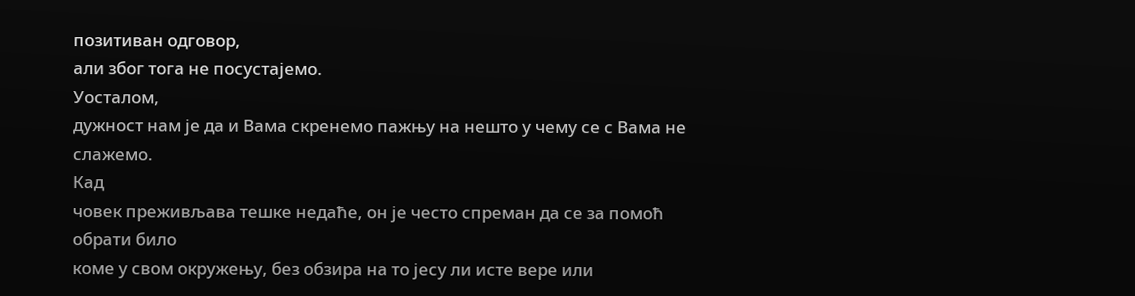позитиван одговор,
али због тога не посустајемо.
Уосталом,
дужност нам је да и Вама скренемо пажњу на нешто у чему се с Вама не слажемо.
Кад
човек преживљава тешке недаће, он је често спреман да се за помоћ обрати било
коме у свом окружењу, без обзира на то јесу ли исте вере или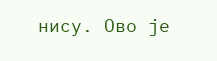нису. Ово је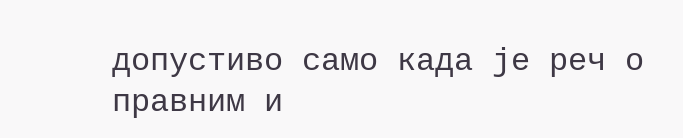допустиво само када је реч о правним и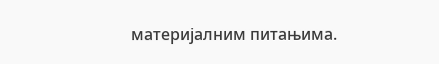материјалним питањима.